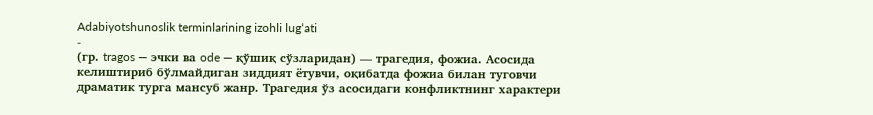Adabiyotshunoslik terminlarining izohli lugʻati
-
(гр. tragos — эчки ва ode — қўшиқ сўзларидан) — трагедия, фожиа. Асосида келиштириб бўлмайдиган зиддият ётувчи, оқибатда фожиа билан туговчи драматик турга мансуб жанр. Трагедия ўз асосидаги конфликтнинг характери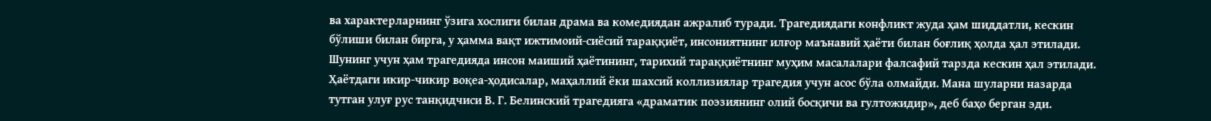ва характерларнинг ўзига хослиги билан драма ва комедиядан ажралиб туради. Трагедиядаги конфликт жуда ҳам шиддатли, кескин бўлиши билан бирга, у ҳамма вақт ижтимоий-сиёсий тараққиёт, инсониятнинг илғор маънавий ҳаёти билан боғлиқ ҳолда ҳал этилади. Шунинг учун ҳам трагедияда инсон маиший ҳаётининг, тарихий тараққиётнинг муҳим масалалари фалсафий тарзда кескин ҳал этилади. Ҳаётдаги икир-чикир воқеа-ҳодисалар, маҳаллий ёки шахсий коллизиялар трагедия учун асос бўла олмайди. Мана шуларни назарда тутган улуғ рус танқидчиси В. Г. Белинский трагедияга «драматик поэзиянинг олий босқичи ва гултожидир», деб баҳо берган эди.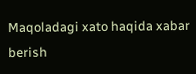Maqoladagi xato haqida xabar berish